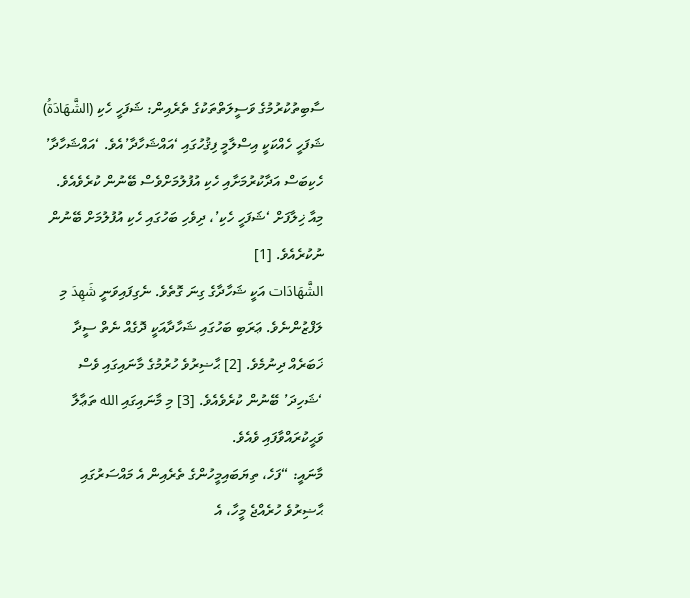ސާބިތުކުރުމުގެ ވަސީލަތްތަކުގެ ތެރެއިން: ޝަފަހީ ހެކި (الشَّهَادَةُ)
ޝަފަހީ ހެއްކަކީ އިސްލާމީ ފިޤުހުގައި ‘އައްޝަހާދާ’އެވެ. ‘އައްޝަހާދާ’ ހެކިބަސް އަދާކުރުމަށާއި ހެކި އުފުލުމަށްވެސް ބޭނުން ކުރެވެއެވެ. މިއާ ޚިލާފަށް ‘ޝަފަހީ ހެކި’، ދިވެހި ބަހުގައި ހެކި އުފުލުމަށް ބޭނުން ނުކުރެއެވެ. [1]
الشَّهَادَات އަކީ ޝަހާދާގެ ގިނަ ގޮތެވެ. ނެގިފައިވަނީ شَهِدَ މި ލަފްޒުންނެވެ. ޢަރަބި ބަހުގައި ޝަހާދާއަކީ ދޮގެއް ނެތް ސީދާ ޚަބަރެއް ދިނުމެވެ. [2] ޙާޟިރުވެ ހުރުމުގެ މާނައިގައި ވެސް ‘ޝަހިދަ’ ބޭނުން ކުރެވެއެވެ. [3] މި މާނައިގައި الله ތަޢާލާ ވަޙީކުރައްވާފައި ވެއެވެ.
މާނައީ: “ފަހެ، ތިޔަބައިމީހުންގެ ތެރެއިން އެ މައްސަރުގައި ޙާޟިރުވެ ހުރެއްޖެ މީހާ، އެ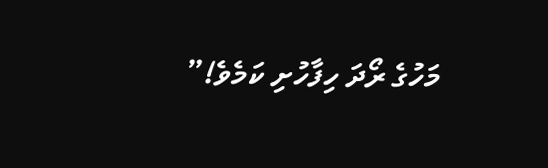މަހުގެ ރޯދަ ހިފާހުށި ކަމެވެ!”